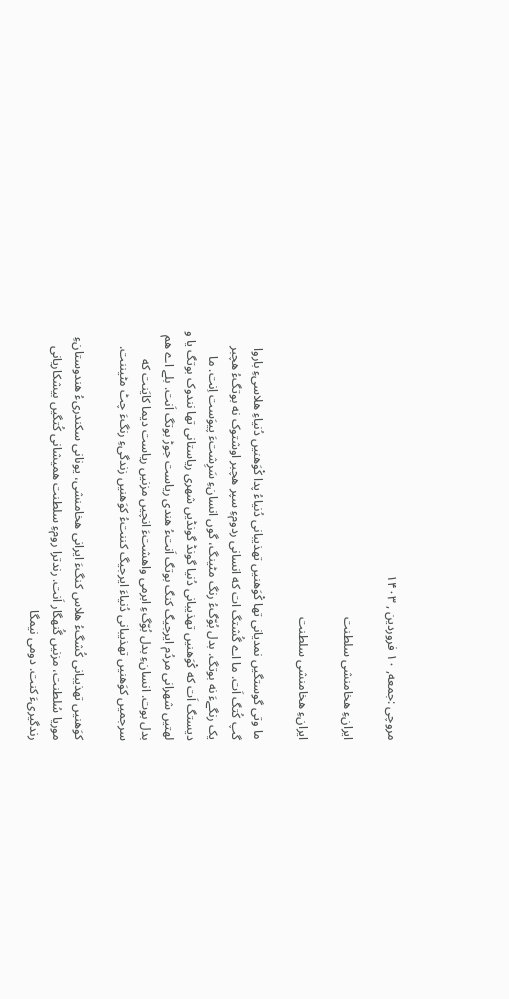مروچی :جمعه, ۱۰ فروردین , ۱۴۰۳

ایرانءِ هخامنشی سلطنت

ایرانءِ هخامنشی سلطنت

ما وتی گوستگیں نمدیانی تها کْوَهنیں تهذیبانی دُنیاءُ پدا کْوَهنیں دُنیاءِ هلاسیءِ باروا گپ کُتگ اَت. ما اے گُشتگ ات که انسانی ردومءِ سپر هچبر اوشتوک نه بوتگءُ هچبر یک رنگےءَ نه بوتگ. بدل بُوّگءُ رنگ مٹینگ، گوں انسانءِ سَرِشتءَ پیوَست اِنت. ما دیستگ اَت که کْوَهنیں تهذیبانی دُنیا گونڈ گونڈیں شهری ریاستانی تها نندوک بوتگ یا و لهتیں شهرانی مردُم ایرجیگ کنگ بوتگ اَنتءُ هندی ریاست جوڑ بوتگ اَنت. بلے اے هم بدل بوت. انسانءِ بدل بُوّگءِ ابرمی واهشتءَ انچیں مزنیں ریاست دیما کایَنت که سرجمیں کوَهنیں تهذیبانی دُنیاءَ ایرجیگ کننتءُ کوَهنیں زندگیءِ رنگءَ چٹ مٹیننت.

کوَهنیں تهذیبانی کُشگءُ هلاس کنگءَ ایرانی هخامنشی، یونانی سکندریءُ هندوستانءِ موریا سُلطنت، مزنیں گُنهگار اَنت. رندترا رومءِ سلطنت همیشانی کُتگیں بیشکاریانی رندگیریءَ کنت. دومی نیمگا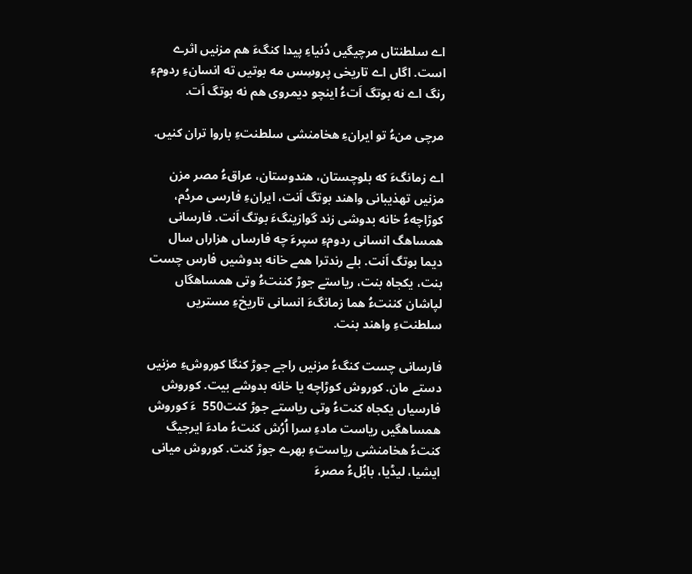اے سلطنتاں مرچیگیں دُنیاءِ پیدا کنگءَ هم مزنیں اثرے است. اگاں اے تاریخی پروسِس مه بوتیں ته انسانءِ ردومءِ رنگ اے نه بوتگ اَتءُ اینچو دیمروی هم نه بوتگ اَت.

مرچی منءُ تو ایرانءِ هخامنشی سلطنتءِ باروا تران کنیں.

اے زمانگءَ که بلوچستان، هندوستان، عراقءُ مصر مزن مزنیں تهذیبانی واهند بوتگ اَنت، ایرانءِ فارسی مردُم، کوڑاچهءُ خانه بدوشی زند گوازینگءَ بوتگ اَنت. فارسانی همساهگ انسانی ردومءِ سپرءَ چه فارساں هزاراں سال دیما بوتگ اَنت. بلے رندترا همے خانه بدوشیں فارس چست بنت، یکجاه بنت، ریاستے جوڑ کننتءُ وتی همساهگاں لپاشان کننتءُ هما زمانگءَ انسانی تاریخءِ مستریں سلطنتءِ واهند بنت.

فارسانی چست کنگءُ مزنیں راجے جوڑ کنگا کوروشءِ مزنیں دستے مان. کوروش کوڑاچه یا خانه بدوشے بیت. کوروش فارسیاں یکجاه کنتءُ وتی ریاستے جوڑ کنت550  ءَ کوروش همساهگیں ریاست مادءِ سرا اُرُش کنتءُ مادءَ ایرجیگ کنتءُ هخامنشی ریاستءِ بهرے جوڑ کنت. کوروش میانی ایشیا، لیڈیا، بابُلءُ مصرءَ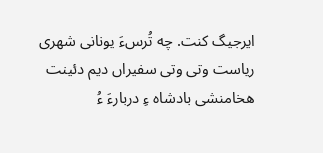ایرجیگ کنت. چه تُرسءَ یونانی شهری ریاست وتی وتی سفیراں دیم دئینت هخامنشی بادشاه ءِ دربارءَ ءُ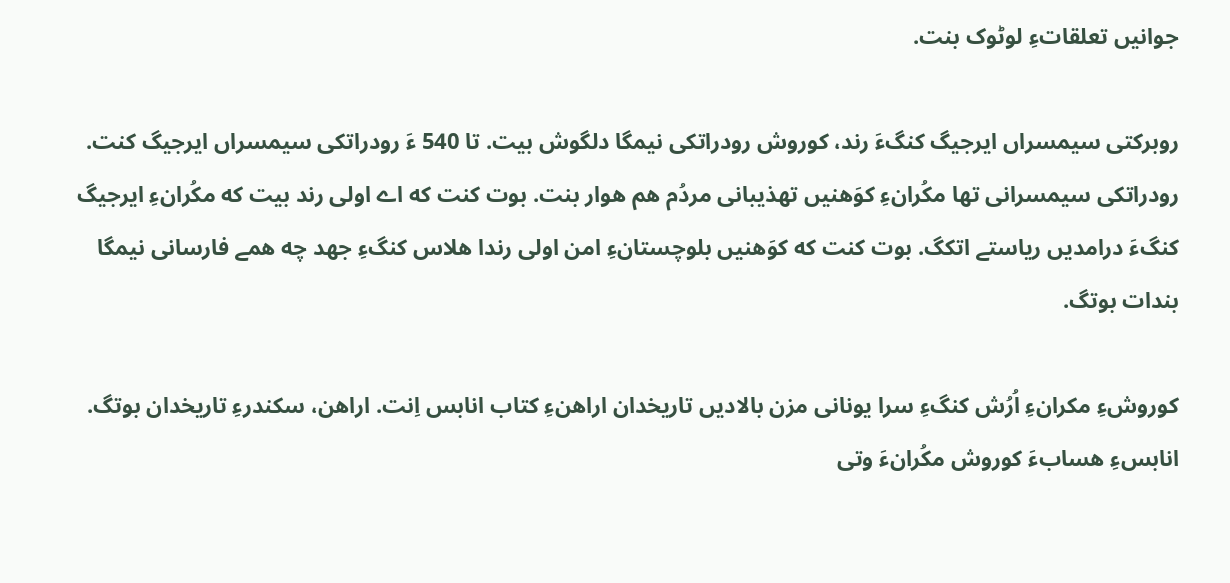جوانیں تعلقاتءِ لوٹوک بنت.

روبرکتی سیمسراں ایرجیگ کنگءَ رند، کوروش رودراتکی نیمگا دلگوش بیت. تا 540 ءَ رودراتکی سیمسراں ایرجیگ کنت. رودراتکی سیمسرانی تها مکُرانءِ کوَهنیں تهذیبانی مردُم هم هوار بنت. بوت کنت که اے اولی رند بیت که مکُرانءِ ایرجیگ کنگءَ درامدیں ریاستے اتکگ. بوت کنت که کوَهنیں بلوچستانءِ امن اولی رندا هلاس کنگءِ جهد چه همے فارسانی نیمگا بندات بوتگ.

کوروشءِ مکرانءِ اُرُش کنگءِ سرا یونانی مزن بالادیں تاریخدان اراهنءِ کتاب انابس اِنت. اراهن، سکندرءِ تاریخدان بوتگ. انابسءِ هسابءَ کوروش مکُرانءَ وتی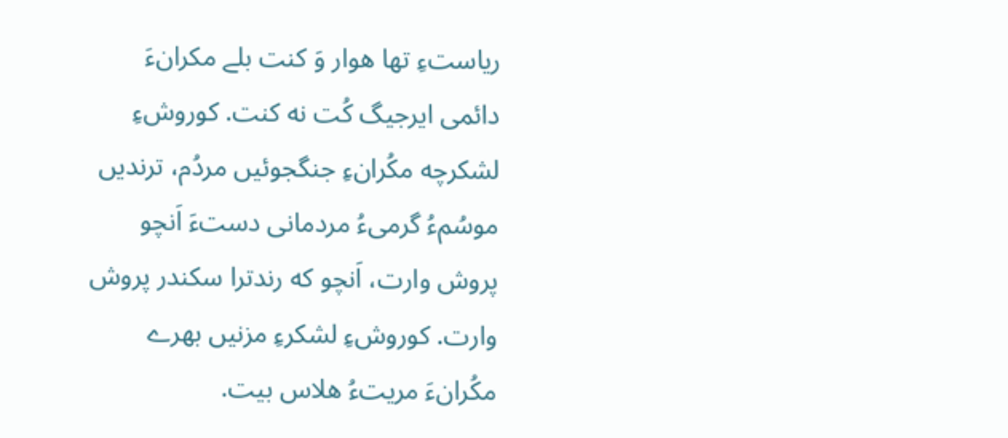ریاستءِ تها هوار وَ کنت بلے مکرانءَ دائمی ایرجیگ کُت نه کنت. کوروشءِ لشکرچه مکُرانءِ جنگجوئیں مردُم، ترندیں موسُمءُ گرمیءُ مردمانی دستءَ اَنچو پروش وارت، اَنچو که رندترا سکندر پروش وارت. کوروشءِ لشکرءِ مزنیں بهرے مکُرانءَ مریتءُ هلاس بیت.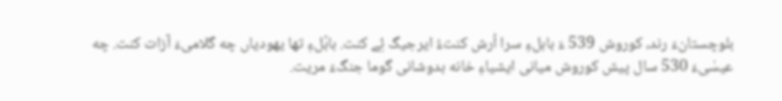بلوچستانءَ رند، کوروش 539 ءَ بابلءِ سرا اُرش کنتءُ ایرجیگ ئِے کنت. بابُلءِ تها یهودیاں چه گلامیءَ آزات کنت. چه عیسٰیءَ 530 سال پیش کوروش میانی ایشیاءِ خانه بدوشانی گوما جنگءَ مریت.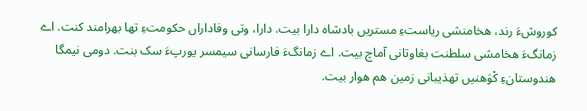کوروشءَ رند، هخامنشی ریاستءِ مستریں بادشاه دارا بیت. دارا، وتی وفاداراں حکومتءِ تها بهرامند کنت. اے زمانگءَ هخامشی سلطنت بغاوتانی آماچ بیت. اے زمانگءَ فارسانی سیمسر یورپءَ سک بنت. دومی نیمگا هندوستانءِ کْوَهنیں تهذیبانی زمین هم هوار بیت.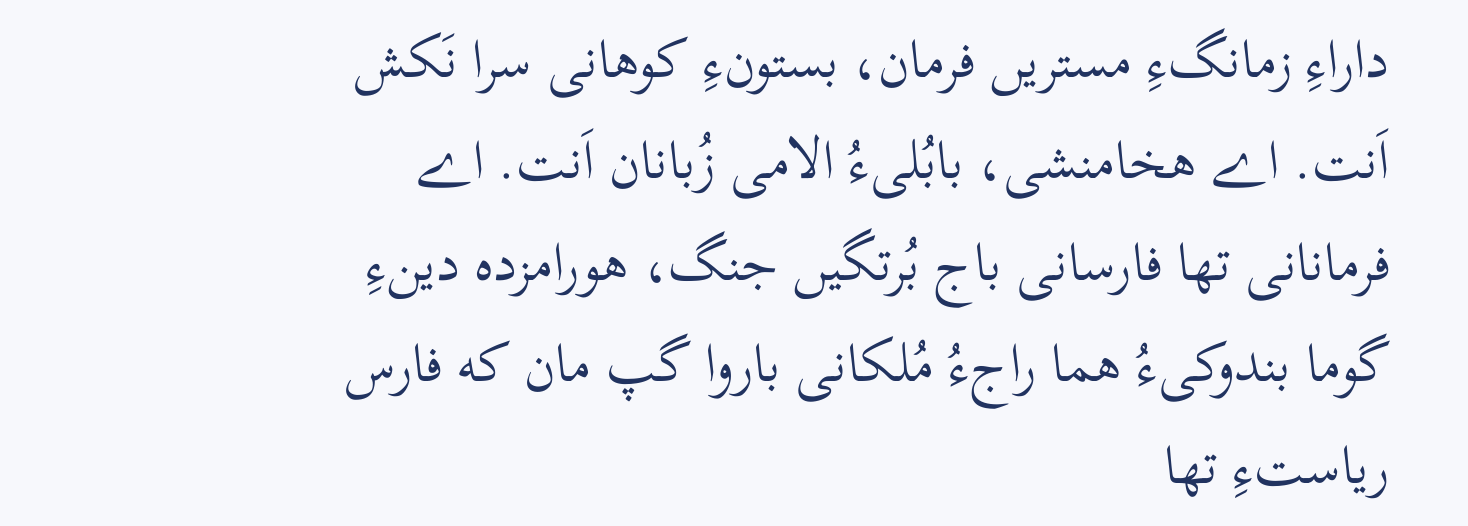داراءِ زمانگءِ مستریں فرمان، بستونءِ کوهانی سرا نَکش اَنت. اے هخامنشی، بابُلیءُ الامی زُبانان اَنت. اے فرمانانی تها فارسانی باج بُرتگیں جنگ، هورامزده دینءِ گوما بندوکیءُ هما راجءُ مُلکانی باروا گپ مان که فارس ریاستءِ تها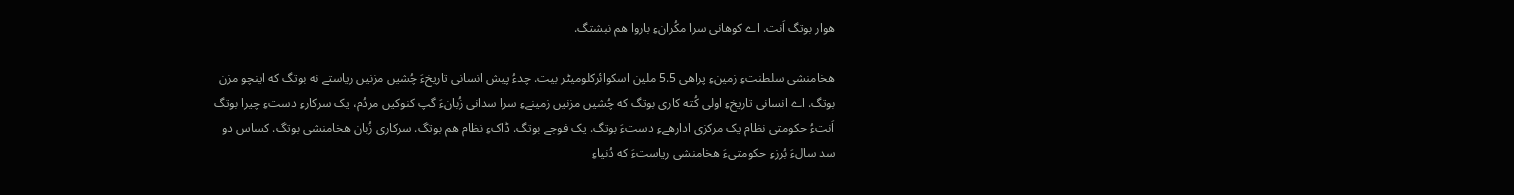هوار بوتگ اَنت. اے کوهانی سرا مکُرانءِ باروا هم نبشتگ.

هخامنشی سلطنتءِ زمینءِ پراهی 5.5 ملین اسکوائرکلومیٹر بیت. چدءُ پیش انسانی تاریخءَ چُشیں مزنیں ریاستے نه بوتگ که اینچو مزن بوتگ. اے انسانی تاریخءِ اولی کُته کاری بوتگ که چُشیں مزنیں زمینےءِ سرا سدانی زُبانءَ گپ کنوکیں مردُم، یک سرکارءِ دستءِ چیرا بوتگ اَنتءُ حکومتی نظام یک مرکزی ادارهےءِ دستءَ بوتگ. یک فوجے بوتگ. ڈاکءِ نظام هم بوتگ. سرکاری زُبان هخامنشی بوتگ. کساس دو سد سالءَ بُرزءِ حکومتیءَ هخامنشی ریاستءَ که دُنیاءِ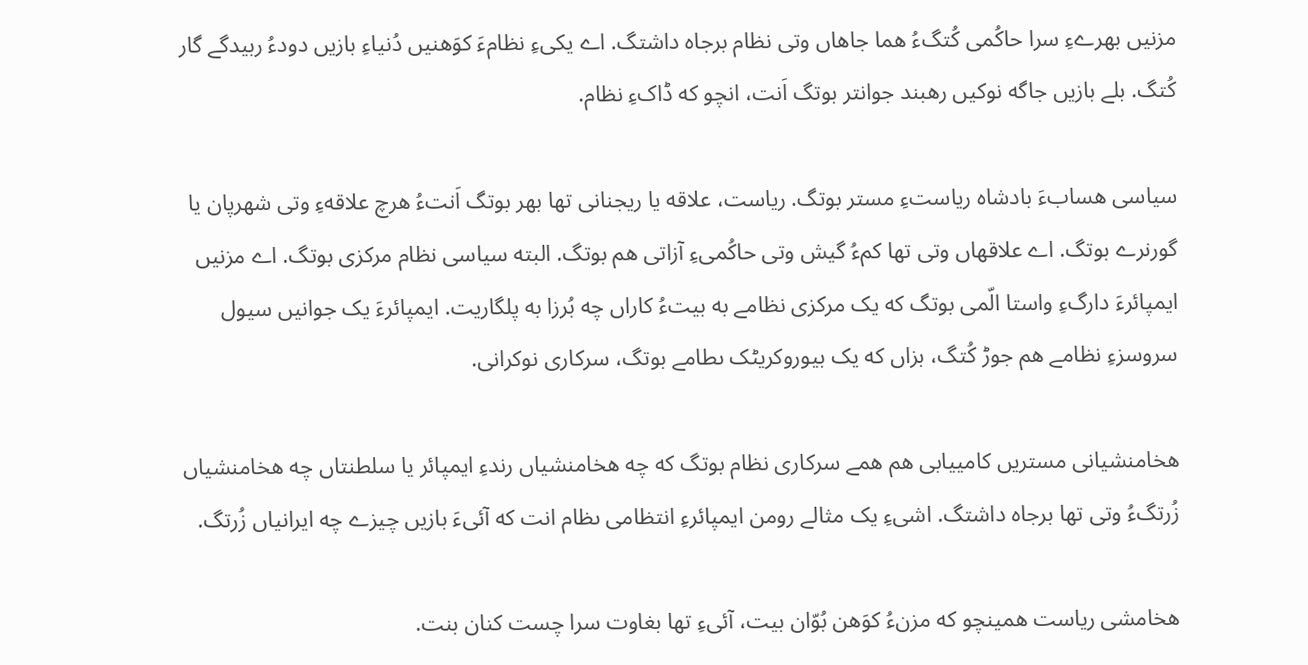مزنیں بهرےءِ سرا حاکُمی کُتگءُ هما جاهاں وتی نظام برجاه داشتگ. اے یکیءِ نظامءَ کوَهنیں دُنیاءِ بازیں دودءُ ربیدگے گار کُتگ. بلے بازیں جاگه نوکیں رهبند جوانتر بوتگ اَنت، انچو که ڈاکءِ نظام.

سیاسی هسابءَ بادشاه ریاستءِ مستر بوتگ. ریاست، علاقه یا ریجنانی تها بهر بوتگ اَنتءُ هرچ علاقهءِ وتی شهرپان یا گورنرے بوتگ. اے علاقهاں وتی تها کمءُ گیش وتی حاکُمیءِ آزاتی هم بوتگ. البته سیاسی نظام مرکزی بوتگ. اے مزنیں ایمپائرءَ دارگءِ واستا الّمی بوتگ که یک مرکزی نظامے به بیتءُ کاراں چه بُرزا به پلگاریت. ایمپائرءَ یک جوانیں سیول سروسزءِ نظامے هم جوڑ کُتگ، بزاں که یک بیوروکریٹک ںطامے بوتگ، سرکاری نوکرانی.

هخامنشیانی مستریں کامییابی هم همے سرکاری نظام بوتگ که چه هخامنشیاں رندءِ ایمپائر یا سلطنتاں چه هخامنشیاں زُرتگءُ وتی تها برجاه داشتگ. اشیءِ یک مثالے رومن ایمپائرءِ انتظامی ںظام انت که آئیءَ بازیں چیزے چه ایرانیاں زُرتگ.

هخامشی ریاست همینچو که مزنءُ کوَهن بُوّان بیت، آئیءِ تها بغاوت سرا چست کنان بنت.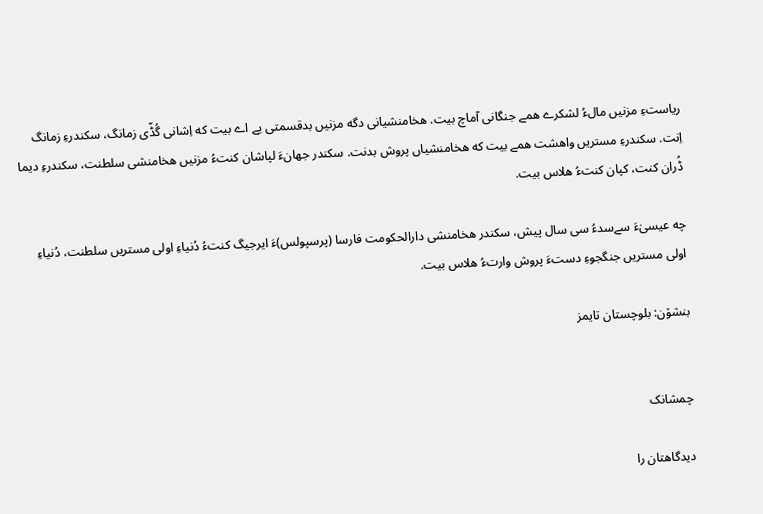ریاستءِ مزنیں مالءُ لشکرے همے جنگانی آماچ بیت. هخامنشیانی دگه مزنیں بدقسمتی یے اے بیت که اِشانی گُڈّی زمانگ، سکندرءِ زمانگ اِنت. سکندرءِ مستریں واهشت همے بیت که هخامنشیاں پروش بدنت. سکندر جهانءَ لپاشان کنتءُ مزنیں هخامنشی سلطنت، سکندرءِ دیما ڈُران کنت، کپان کنتءُ هلاس بیت.

چه عیسیٰءَ سےسدءُ سی سال پیش، سکندر هخامنشی دارالحکومت فارسا (پرسپولس)ءَ ایرجیگ کنتءُ دُنیاءِ اولی مستریں سلطنت، دُنیاءِ اولی مستریں جنگجوءِ دستءَ پروش وارتءُ هلاس بیت.

بنشۆن: بلوچستان تایمز


چمشانک

دیدگاهتان را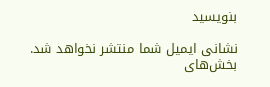بنویسید

نشانی ایمیل شما منتشر نخواهد شد. بخش‌های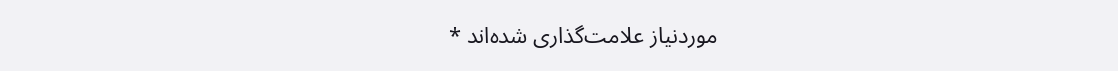موردنیاز علامت‌گذاری شده‌اند *